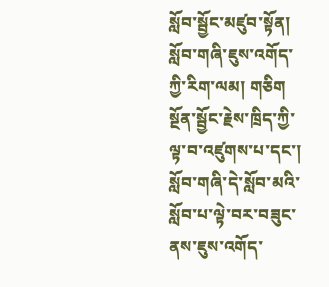སློབ་སྦྱོང་མཛུབ་སྟོན།  སློབ་གཞི་ཇུས་འགོད་ཀྱི་རིག་ལམ། གཅིག སྔོན་སྦྱོང་རྗེས་ཁྲིད་ཀྱི་ལྟ་བ་འཛུགས་པ་དང་།  སློབ་གཞི་དེ་སློབ་མའི་སློབ་པ་ལྟེ་བར་བཟུང་ནས་ཇུས་འགོད་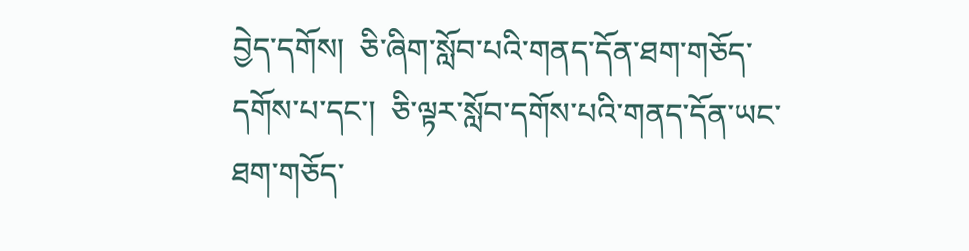བྱེད་དགོས།  ཅི་ཞིག་སློབ་པའི་གནད་དོན་ཐག་གཅོད་དགོས་པ་དང་།  ཅི་ལྟར་སློབ་དགོས་པའི་གནད་དོན་ཡང་ཐག་གཅོད་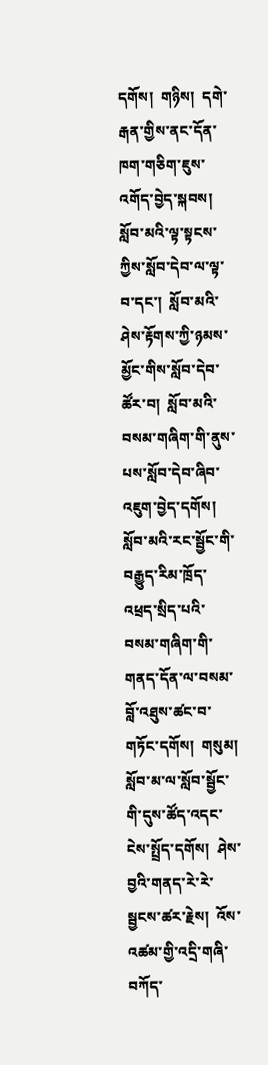དགོས།  གཉིས།  དགེ་རྒན་གྱིས་ནང་དོན་ཁག་གཅིག་ཇུས་འགོད་བྱེད་སྐབས།  སློབ་མའི་ལྟ་སྟངས་ཀྱིས་སློབ་དེབ་ལ་ལྟ་བ་དང་།  སློབ་མའི་ཤེས་རྟོགས་ཀྱི་ཉམས་མྱོང་གིས་སློབ་དེབ་ཚོར་བ།  སློབ་མའི་བསམ་གཞིག་གི་ནུས་པས་སློབ་དེབ་ཞིབ་འཇུག་བྱེད་དགོས།  སློབ་མའི་རང་སྦྱོང་གི་བརྒྱུད་རིམ་ཁྲོད་འཕྲད་སྲིད་པའི་བསམ་གཞིག་གི་གནད་དོན་ལ་བསམ་བློ་འཐུས་ཚང་བ་གཏོང་དགོས།  གསུམ།  སློབ་མ་ལ་སློབ་སྦྱོང་གི་དུས་ཚོད་འདང་ངེས་སྤྲོད་དགོས།  ཤེས་བྱའི་གནད་རེ་རེ་སྦྱངས་ཚར་རྗེས།  འོས་འཚམ་གྱི་འདྲི་གཞི་བཀོད་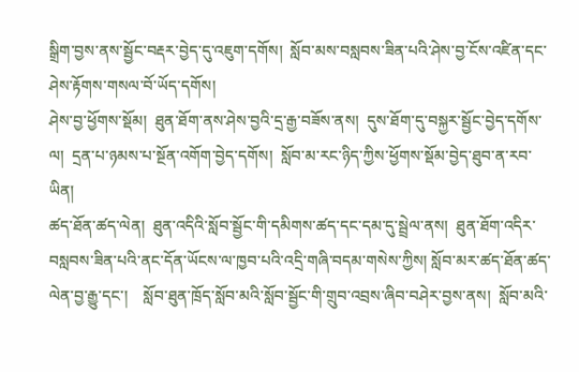སྒྲིག་བྱས་ནས་སྦྱོང་བརྡར་བྱེད་དུ་འཇུག་དགོས།  སློབ་མས་བསླབས་ཟིན་པའི་ཤེས་བྱ་ངོས་འཛིན་དང་ཤེས་རྟོགས་གསལ་བོ་ཡོད་དགོས།
ཤེས་བྱ་ཕྱོགས་སྡོམ།  ཐུན་ཐོག་ནས་ཤེས་བྱའི་དྲ་རྒྱ་བཟོས་ནས།  དུས་ཐོག་དུ་བསྐྱར་སྦྱོང་བྱེད་དགོས་ལ།  དྲན་པ་ཉམས་པ་སྔོན་འགོག་བྱེད་དགོས།  སློབ་མ་རང་ཉིད་ཀྱིས་ཕྱོགས་སྡོམ་བྱེད་ཐུབ་ན་རབ་ཡིན།
ཚད་ཐོན་ཚད་ལེན།  ཐུན་འདིའི་སློབ་སྦྱོང་གི་དམིགས་ཚད་དང་དམ་དུ་སྦྲེལ་ནས།  ཐུན་ཐོག་འདིར་བསླབས་ཟིན་པའི་ནང་དོན་ཡོངས་ལ་ཁྱབ་པའི་འདྲི་གཞི་བདམ་གསེས་ཀྱིས། སློབ་མར་ཚད་ཐོན་ཚད་ལེན་བྱ་རྒྱུ་དང་།    སློབ་ཐུན་ཁྲོད་སློབ་མའི་སློབ་སྦྱོང་གི་གྲུབ་འབྲས་ཞིབ་བཤེར་བྱས་ནས།  སློབ་མའི་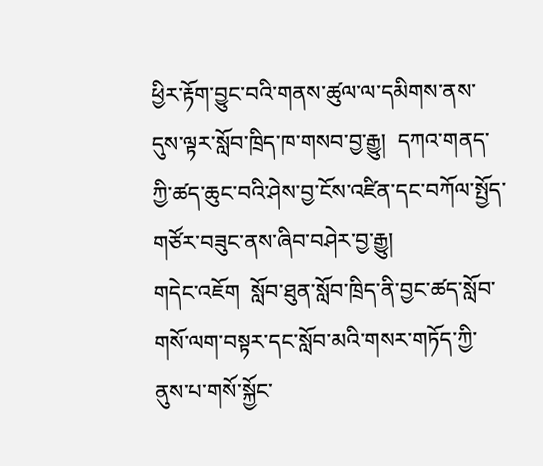ཕྱིར་རྟོག་བྱུང་བའི་གནས་ཚུལ་ལ་དམིགས་ནས་དུས་ལྟར་སློབ་ཁྲིད་ཁ་གསབ་བྱ་རྒྱུ།  དཀའ་གནད་ཀྱི་ཚད་ཆུང་བའི་ཤེས་བྱ་ངོས་འཛིན་དང་བཀོལ་སྤྱོད་གཙོར་བཟུང་ནས་ཞིབ་བཤེར་བྱ་རྒྱུ།
གདེང་འཇོག  སློབ་ཐུན་སློབ་ཁྲིད་ནི་བྱང་ཚད་སློབ་གསོ་ལག་བསྟར་དང་སློབ་མའི་གསར་གཏོད་ཀྱི་ནུས་པ་གསོ་སྐྱོང་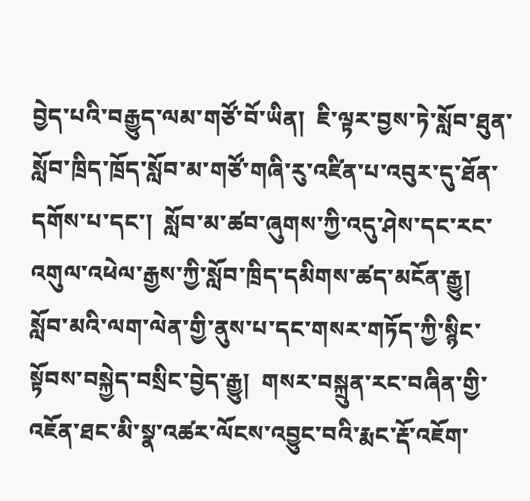བྱེད་པའི་བརྒྱུད་ལམ་གཙོ་བོ་ཡིན།  ཇི་ལྟར་བྱས་ཏེ་སློབ་ཐུན་སློབ་ཁྲིད་ཁྲོད་སློབ་མ་གཙོ་གཞི་རུ་འཛིན་པ་འབུར་དུ་ཐོན་དགོས་པ་དང་།  སློབ་མ་ཚབ་ཞུགས་ཀྱི་འདུ་ཤེས་དང་རང་འགུལ་འཕེལ་རྒྱས་ཀྱི་སློབ་ཁྲིད་དམིགས་ཚད་མངོན་རྒྱུ།  སློབ་མའི་ལག་ལེན་གྱི་ནུས་པ་དང་གསར་གཏོད་ཀྱི་སྙིང་སྟོབས་བསྐྱེད་བསྲིང་བྱེད་རྒྱུ།  གསར་བསྐྲུན་རང་བཞིན་གྱི་འཇོན་ཐང་མི་སྣ་འཚར་ལོངས་འབྱུང་བའི་རྨང་རྡོ་འཇོག་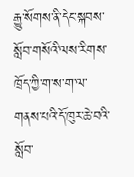རྒྱུ་སོགས་ནི་དེང་སྐབས་སློབ་གསོའི་ལས་རིགས་ཁྲོད་ཀྱི་ག་ས་ག་ལ་གནས་པའི་དོ་ཁུར་ཆེ་བའི་སློབ་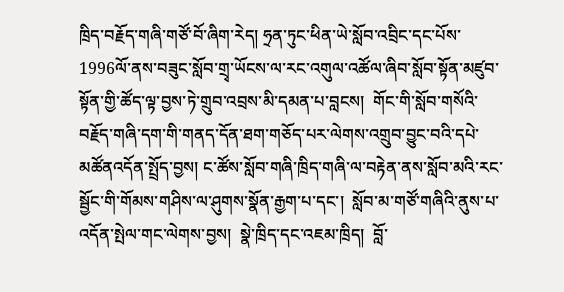ཁྲིད་བརྗོད་གཞི་གཙོ་བོ་ཞིག་རེད། ཧྲན་ཏུང་ཕིན་ཡེ་སློབ་འབྲིང་དང་པོས་1996ལོ་ནས་བཟུང་སློབ་གྲྭ་ཡོངས་ལ་རང་འགུལ་འཚོལ་ཞིབ་སློབ་སྟོན་མཛུབ་སྟོན་གྱི་ཚོད་ལྟ་བྱས་ཏེ་གྲུབ་འབྲས་མི་དམན་པ་བླངས།  གོང་གི་སློབ་གསོའི་བརྗོད་གཞི་དག་གི་གནད་དོན་ཐག་གཅོད་པར་ལེགས་འགྲུབ་བྱུང་བའི་དཔེ་མཚོནའདོན་སྤྲོད་བྱས། ང་ཚོས་སློབ་གཞི་ཁྲིད་གཞི་ལ་བརྟེན་ནས་སློབ་མའི་རང་སྦྱོང་གི་གོམས་གཤིས་ལ་ཤུགས་སྣོན་རྒྱག་པ་དང་།  སློབ་མ་གཙོ་གཞིའི་ནུས་པ་འདོན་སྤེལ་གང་ལེགས་བྱས།  སྣེ་ཁྲིད་དང་འཇམ་ཁྲིད།  བློ་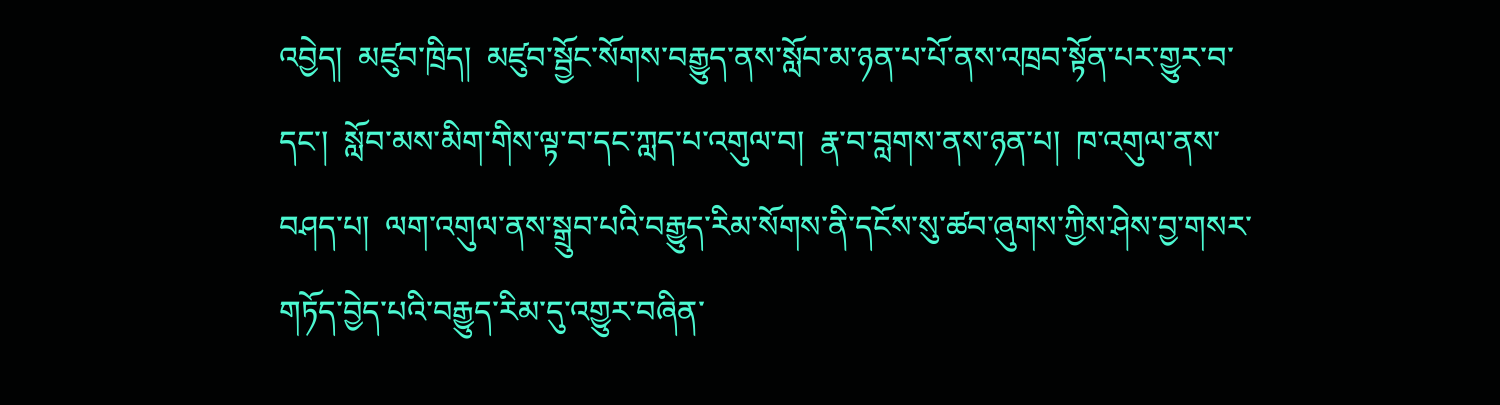འབྱེད།  མཛུབ་ཁྲིད།  མཛུབ་སྦྱོང་སོགས་བརྒྱུད་ནས་སློབ་མ་ཉན་པ་པོ་ནས་འཁྲབ་སྟོན་པར་གྱུར་བ་དང་།  སློབ་མས་མིག་གིས་ལྟ་བ་དང་ཀླད་པ་འགུལ་བ།  རྣ་བ་བླགས་ནས་ཉན་པ།  ཁ་འགུལ་ནས་བཤད་པ།  ལག་འགུལ་ནས་སྒྲུབ་པའི་བརྒྱུད་རིམ་སོགས་ནི་དངོས་སུ་ཚབ་ཞུགས་ཀྱིས་ཤེས་བྱ་གསར་གཏོད་བྱེད་པའི་བརྒྱུད་རིམ་དུ་འགྱུར་བཞིན་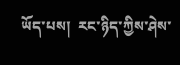ཡོད་པས།  རང་ཉིད་ཀྱིས་ཤེས་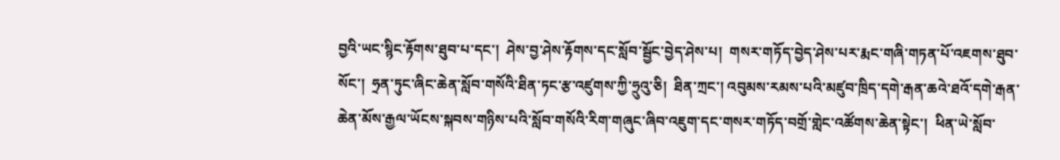བྱའི་ཡང་སྙིང་རྟོགས་ཐུབ་པ་དང་།  ཤེས་བྱ་ཤེས་རྟོགས་དང་སློབ་སྦྱོང་བྱེད་ཤེས་པ།  གསར་གཏོད་བྱེད་ཤེས་པར་རྨང་གཞི་གཏན་པོ་འཇགས་ཐུབ་སོང་།  ཧྲན་ཏུང་ཞིང་ཆེན་སློབ་གསོའི་ཐིན་ཏང་རྩ་འཛུགས་ཀྱི་ཧྲུའུ་ཅི།  ཐིན་ཀྲང་། འབུམས་རམས་པའི་མཛུབ་ཁྲིད་དགེ་རྒན་ཆའེ་ཐའོ་དགེ་རྒན་ཆེན་མོས་རྒྱལ་ཡོངས་སྐབས་གཉིས་པའི་སློབ་གསོའི་རིག་གཞུང་ཞིབ་འཇུག་དང་གསར་གཏོད་བགྲོ་གླེང་འཚོགས་ཆེན་སྟེང་།  ཕིན་ཡེ་སློབ་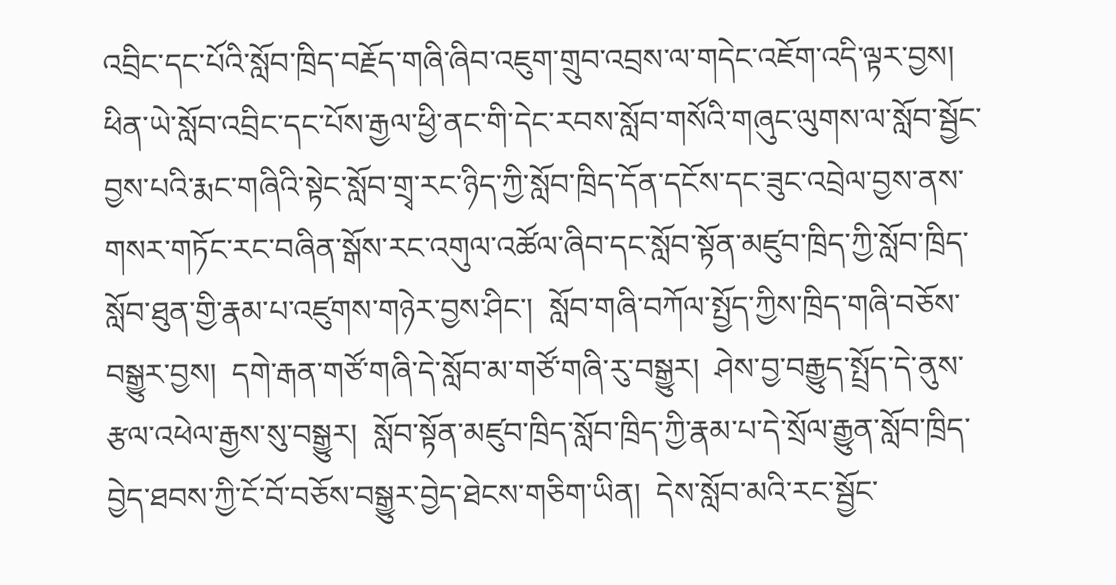འབྲིང་དང་པོའི་སློབ་ཁྲིད་བརྗོད་གཞི་ཞིབ་འཇུག་གྲུབ་འབྲས་ལ་གདེང་འཇོག་འདི་ལྟར་བྱས།  ཕིན་ཡེ་སློབ་འབྲིང་དང་པོས་རྒྱལ་ཕྱི་ནང་གི་དེང་རབས་སློབ་གསོའི་གཞུང་ལུགས་ལ་སློབ་སྦྱོང་བྱས་པའི་རྨང་གཞིའི་སྟེང་སློབ་གྲྭ་རང་ཉིད་ཀྱི་སློབ་ཁྲིད་དོན་དངོས་དང་ཟུང་འབྲེལ་བྱས་ནས་གསར་གཏོང་རང་བཞིན་སྒོས་རང་འགུལ་འཚོལ་ཞིབ་དང་སློབ་སྟོན་མཛུབ་ཁྲིད་ཀྱི་སློབ་ཁྲིད་སློབ་ཐུན་གྱི་རྣམ་པ་འཛུགས་གཉེར་བྱས་ཤིང་།  སློབ་གཞི་བཀོལ་སྤྱོད་ཀྱིས་ཁྲིད་གཞི་བཅོས་བསྒྱུར་བྱས།  དགེ་རྒན་གཙོ་གཞི་དེ་སློབ་མ་གཙོ་གཞི་རུ་བསྒྱུར།  ཤེས་བྱ་བརྒྱུད་སྤྲོད་དེ་ནུས་རྩལ་འཕེལ་རྒྱས་སུ་བསྒྱུར།  སློབ་སྟོན་མཛུབ་ཁྲིད་སློབ་ཁྲིད་ཀྱི་རྣམ་པ་དེ་སྲོལ་རྒྱུན་སློབ་ཁྲིད་བྱེད་ཐབས་ཀྱི་ངོ་བོ་བཅོས་བསྒྱུར་བྱེད་ཐེངས་གཅིག་ཡིན།  དེས་སློབ་མའི་རང་སྦྱོང་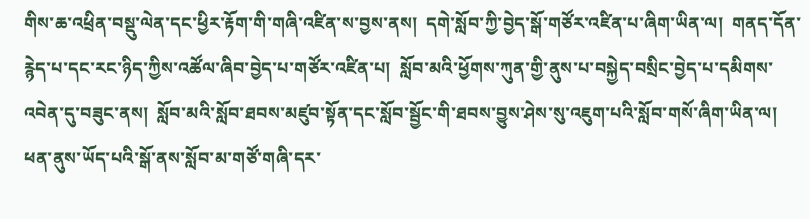གིས་ཆ་འཕྲིན་བསྡུ་ལེན་དང་ཕྱིར་རྟོག་གི་གཞི་འཛིན་ས་བྱས་ནས།  དགེ་སློབ་ཀྱི་བྱེད་སྒོ་གཙོར་འཛིན་པ་ཞིག་ཡིན་ལ།  གནད་དོན་རྙེད་པ་དང་རང་ཉིད་ཀྱིས་འཚོལ་ཞིབ་བྱེད་པ་གཙོར་འཛིན་པ།  སློབ་མའི་ཕྱོགས་ཀུན་གྱི་ནུས་པ་བསྐྱེད་བསྲིང་བྱེད་པ་དམིགས་འབེན་དུ་བཟུང་ནས།  སློབ་མའི་སློབ་ཐབས་མཛུབ་སྟོན་དང་སློབ་སྦྱོང་གི་ཐབས་བྱུས་ཤེས་སུ་འཇུག་པའི་སློབ་གསོ་ཞིག་ཡིན་ལ།  ཕན་ནུས་ཡོད་པའི་སྒོ་ནས་སློབ་མ་གཙོ་གཞི་དར་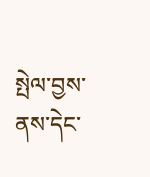སྤེལ་བྱས་ནས་དེང་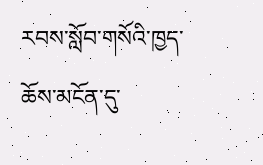རབས་སློབ་གསོའི་ཁྱད་ཆོས་མངོན་དུ་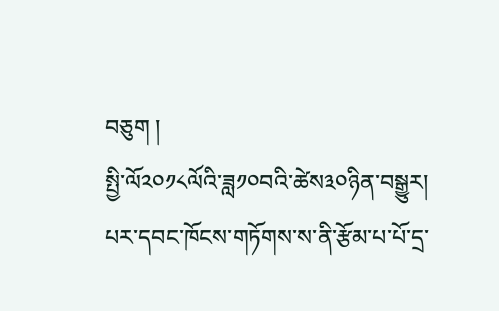བཅུག །
སྤྱི་ལོ༢༠༡༨ལོའི་ཟླ༡༠བའི་ཚེས༣༠ཉིན་བསྒྱུར།
པར་དབང་ཁོངས་གཏོགས་ས་ནི་རྩོམ་པ་པོ་དྲ་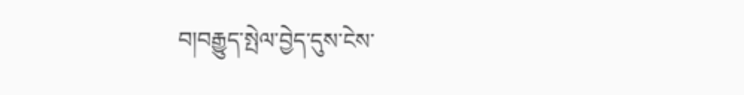བ།བརྒྱུད་སྤེལ་བྱེད་དུས་ངེས་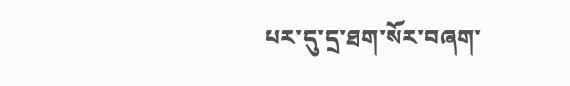པར་དུ་དྲ་ཐག་སོར་བཞག་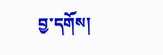བྱ་དགོས།